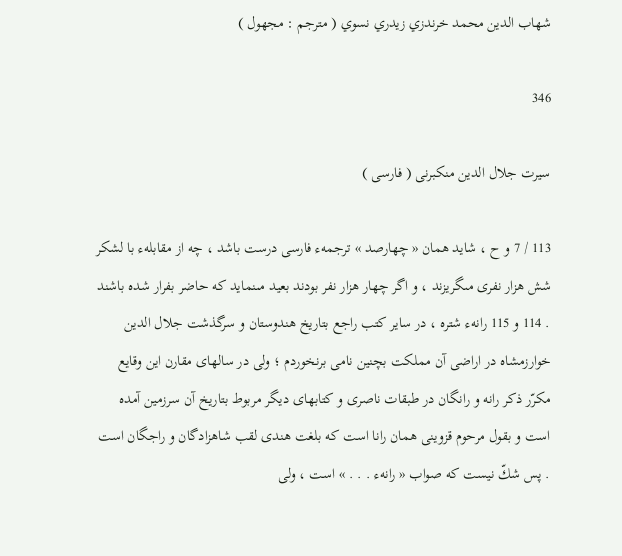شهاب الدين محمد خرندزي زيدري نسوي ( مترجم : مجهول )

346

سيرت جلال الدين منكبرنى ( فارسى )

113 / 7 و ح ، شايد همان « چهارصد » ترجمهء فارسى درست باشد ، چه از مقابلهء با لشكر شش هزار نفرى مىگريزند ، و اگر چهار هزار نفر بودند بعيد مىنمايد كه حاضر بفرار شده باشند . 114 و 115 رانهء شتره ، در ساير كتب راجع بتاريخ هندوستان و سرگذشت جلال الدين خوارزمشاه در اراضى آن مملكت بچنين نامى برنخوردم ؛ ولى در سالهاى مقارن اين وقايع مكرّر ذكر رانه و رانگان در طبقات ناصرى و كتابهاى ديگر مربوط بتاريخ آن سرزمين آمده است و بقول مرحوم قزوينى همان رانا است كه بلغت هندى لقب شاهزادگان و راجگان است . پس شكّ نيست كه صواب « رانهء . . . » است ، ولى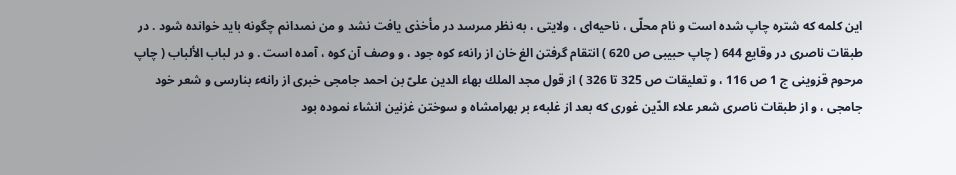اين كلمه كه شتره چاپ شده است و نام محلّى ، ناحيه‌اى ، ولايتى ، به نظر مىرسد در مأخذى يافت نشد و من نمىدانم چگونه بايد خوانده شود . در طبقات ناصرى در وقايع 644 ( چاپ حبيبى ص 620 ) انتقام گرفتن الغ خان از رانهء كوه جود ، و وصف آن كوه ، آمده است . و در لباب الألباب ( چاپ مرحوم قزوينى ج 1 ص 116 ، و تعليقات ص 325 تا 326 ) از قول مجد الملك بهاء الدين علىّ بن احمد جامجى خبرى از رانهء بنارسى و شعر خود جامجى ، و از طبقات ناصرى شعر علاء الدّين غورى كه بعد از غلبهء بر بهرامشاه و سوختن غزنين انشاء نموده بود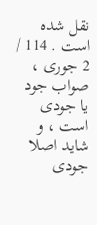نقل شده است . 114 / 2 جورى ، صواب جود يا جودى است ، و شايد اصلا جودى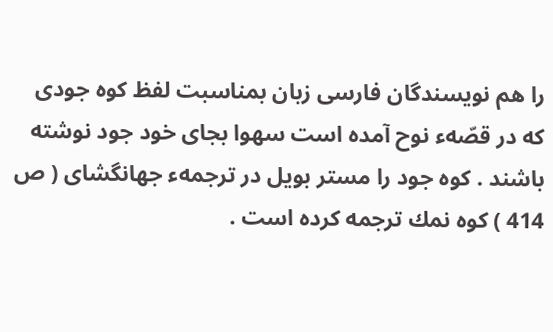را هم نويسندگان فارسى زبان بمناسبت لفظ كوه جودى كه در قصّهء نوح آمده است سهوا بجاى خود جود نوشته باشند . كوه جود را مستر بويل در ترجمهء جهانگشاى ( ص 414 ) كوه نمك ترجمه كرده است .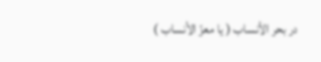در بحر الأنساب ( يا معزّ الأنساب )